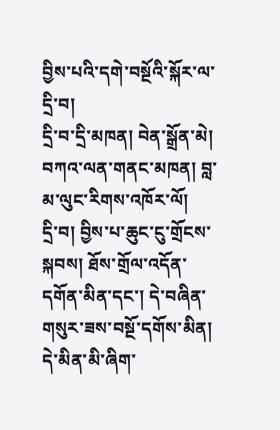བྱིས་པའི་དགེ་བསྔོའི་སྐོར་ལ་དྲི་བ།
དྲི་བ་དྲི་མཁན། བེན་སྒྲོན་མེ། བཀའ་ལན་གནང་མཁན། བླ་མ་ལུང་རིགས་འཁོར་ལོ།
དྲི་བ། བྱིས་པ་ཆུང་ངུ་གྲོངས་སྐབས། ཐོས་གྲོལ་འདོན་དགོན་མིན་དང་། དེ་བཞིན་གསུར་ཟས་བསྔོ་དགོས་མིན། དེ་མིན་མི་ཞིག་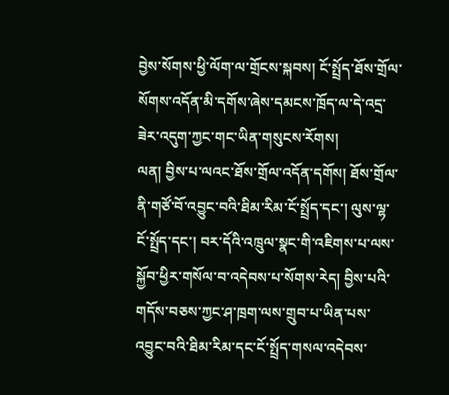བྱེས་སོགས་ཕྱི་ལོག་ལ་གྲོངས་སྐབས། ངོ་སྤྲོད་ཐོས་གྲོལ་སོགས་འདོན་མི་དགོས་ཞེས་དམངས་ཁྲོད་ལ་དེ་འདྲ་ཟེར་འདུག་ཀྱང་གང་ཡིན་གསུངས་རོགས།
ལན། བྱིས་པ་ལའང་ཐོས་གྲོལ་འདོན་དགོས། ཐོས་གྲོལ་ནི་གཙོ་བོ་འབྱུང་བའི་ཐིམ་རིམ་ངོ་སྤྲོད་དང་། ལུས་ལྷ་ངོ་སྤྲོད་དང་། བར་དོའི་འཁྲུལ་སྣང་གི་འཇིགས་པ་ལས་སྐྱོབ་ཕྱིར་གསོལ་བ་འདེབས་པ་སོགས་རེད། བྱིས་པའི་གདོས་བཅས་ཀྱང་ཤ་ཁྲག་ལས་གྲུབ་པ་ཡིན་པས་འབྱུང་བའི་ཐིམ་རིམ་དང་ངོ་སྤྲོད་གསལ་འདེབས་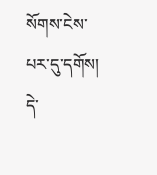སོགས་ངེས་པར་དུ་དགོས། དེ་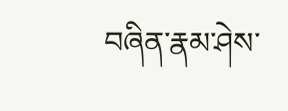བཞིན་རྣམ་ཤེས་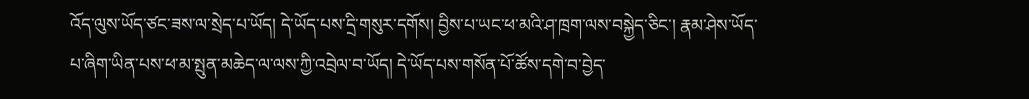འོད་ལུས་ཡོད་ཙང་ཟས་ལ་སྲེད་པ་ཡོད། དེ་ཡོད་པས་དྲི་གསུར་དགོས། བྱིས་པ་ཡང་ཕ་མའི་ཤ་ཁྲག་ལས་བསྐྱེད་ཅིང་། རྣམ་ཤེས་ཡོད་པ་ཞིག་ཡིན་པས་ཕ་མ་སྤུན་མཆེད་ལ་ལས་ཀྱི་འབྲེལ་བ་ཡོད། དེ་ཡོད་པས་གསོན་པོ་ཚོས་དགེ་བ་བྱེད་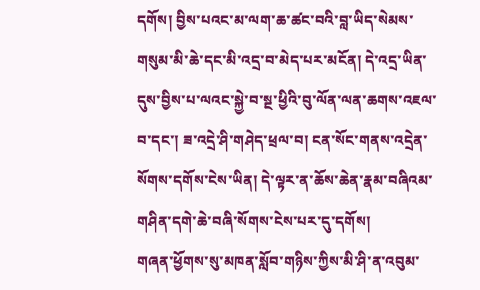དགོས། བྱིས་པའང་མ་ལག་ཆ་ཚང་བའི་བླ་ཡིད་སེམས་གསུམ་མི་ཆེ་དང་མི་འདྲ་བ་མེད་པར་མངོན། དེ་འདྲ་ཡིན་དུས་བྱིས་པ་ལའང་སྐྱེ་བ་སྔ་ཕྱིའི་བུ་ལོན་ལན་ཆགས་འཇལ་བ་དང་། ཟ་འདྲེ་ཤི་གཤེད་ཕྲལ་བ། ངན་སོང་གནས་འདྲེན་སོགས་དགོས་ངེས་ཡིན། དེ་ལྟར་ན་ཆོས་ཆེན་རྣམ་བཞིའམ་གཤིན་དགེ་ཆེ་བཞི་སོགས་ངེས་པར་དུ་དགོས།
གཞན་ཕྱོགས་སུ་མཁན་སློབ་གཉིས་ཀྱིས་མི་ཤི་ན་འབུམ་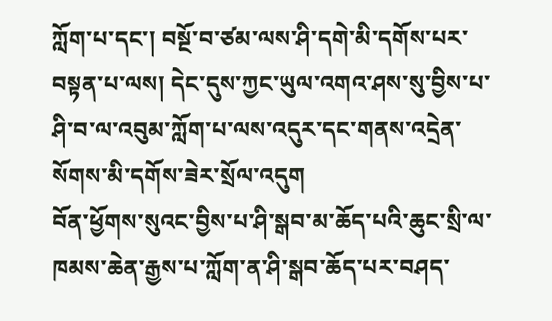ཀློག་པ་དང་། བསྔོ་བ་ཙམ་ལས་ཤི་དགེ་མི་དགོས་པར་བསྟན་པ་ལས། དེང་དུས་ཀྱང་ཡུལ་འགའ་ཤས་སུ་བྱིས་པ་ཤི་བ་ལ་འབུམ་ཀློག་པ་ལས་འདུར་དང་གནས་འདྲེན་སོགས་མི་དགོས་ཟེར་སྲོལ་འདུག
བོན་ཕྱོགས་སུའང་བྱིས་པ་ཤི་སྒབ་མ་ཆོད་པའི་ཆུང་སྲི་ལ་ཁམས་ཆེན་རྒྱས་པ་ཀློག་ན་ཤི་སྒབ་ཆོད་པར་བཤད་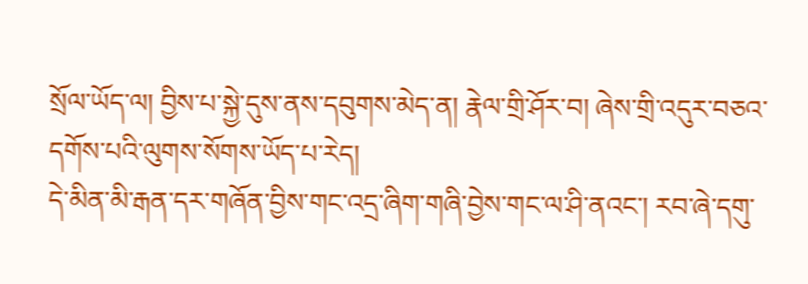སྲོལ་ཡོད་ལ། བྱིས་པ་སྐྱེ་དུས་ནས་དབུགས་མེད་ན། རྣེལ་གྲི་ཤོར་བ། ཞེས་གྲི་འདུར་བཅའ་དགོས་པའི་ལུགས་སོགས་ཡོད་པ་རེད།
དེ་མིན་མི་རྒན་དར་གཞོན་བྱིས་གང་འདྲ་ཞིག་གཞི་བྱེས་གང་ལ་ཤི་ནའང་། རབ་ཞེ་དགུ་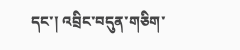དང་། འབྲིང་བདུན་གཅིག་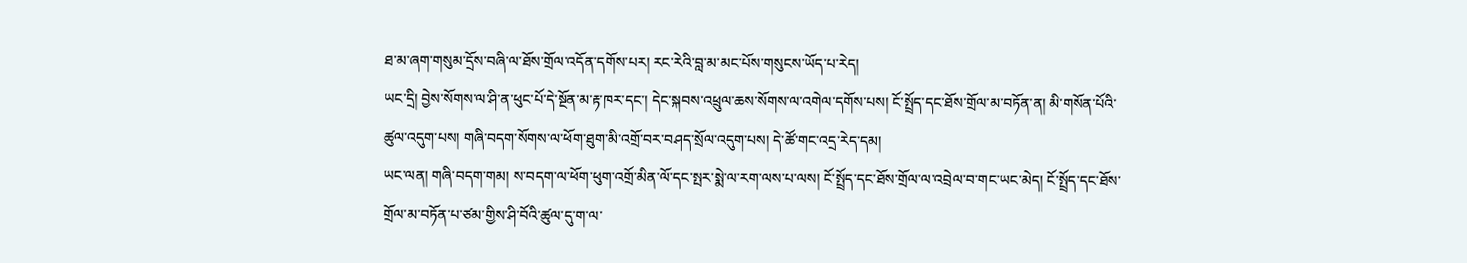ཐ་མ་ཞག་གསུམ་དྲོས་བཞི་ལ་ཐོས་གྲོལ་འདོན་དགོས་པར། རང་རེའི་བླ་མ་མང་པོས་གསུངས་ཡོད་པ་རེད།
ཡང་དྲི། བྱེས་སོགས་ལ་ཤི་ན་ཕུང་པོ་དེ་སྔོན་མ་རྟ་ཁར་དང་། དེང་སྐབས་འཕྲུལ་ཆས་སོགས་ལ་འགེལ་དགོས་པས། ངོ་སྤྲོད་དང་ཐོས་གྲོལ་མ་བཏོན་ན། མི་གསོན་པོའི་ཚུལ་འདུག་པས། གཞི་བདག་སོགས་ལ་ཕོག་ཐུག་མི་འགྲོ་བར་བཤད་སྲོལ་འདུག་པས། དེ་ཚོ་གང་འདྲ་རེད་དམ།
ཡང་ལན། གཞི་བདག་གམ། ས་བདག་ལ་ཕོག་ཕུག་འགྲོ་མིན་ལོ་དང་སྤར་སྨེ་ལ་རག་ལས་པ་ལས། ངོ་སྤྲོད་དང་ཐོས་གྲོལ་ལ་འབྲེལ་བ་གང་ཡང་མེད། ངོ་སྤྲོད་དང་ཐོས་གྲོལ་མ་བཏོན་པ་ཙམ་གྱིས་ཤི་བོའི་ཚུལ་དུ་ག་ལ་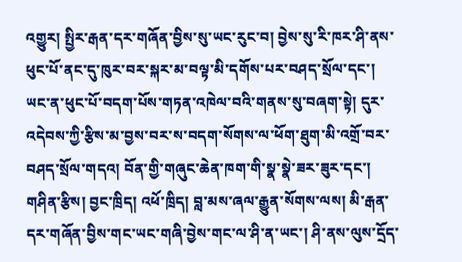འགྱུར། སྤྱིར་རྒན་དར་གཞོན་བྱིས་སུ་ཡང་རུང་བ། བྱེས་སུ་རི་ཁར་ཤི་ནས་ཕུང་པོ་ནང་དུ་ཁུར་བར་སྐར་མ་བལྟ་མི་དགོས་པར་བཤད་སྲོལ་དང་། ཡང་ན་ཕུང་པོ་བདག་པོས་གཏན་འཁེལ་བའི་གནས་སུ་བཞག་སྟེ། དུར་འདེབས་ཀྱི་རྩིས་མ་བྱས་བར་ས་བདག་སོགས་ལ་ཕོག་ཐུག་མི་འགྲོ་བར་བཤད་སྲོལ་གདའ། བོན་གྱི་གཞུང་ཆེན་ཁག་གི་སྣ་སྣེ་ཟར་ཟུར་དང་། གཤིན་རྩིས། བྱང་ཁྲིད། འཕོ་ཁྲིད། བླ་མས་ཞལ་རྒྱུན་སོགས་ལས། མི་རྒན་དར་གཞོན་བྱིས་གང་ཡང་གཞི་བྱེས་གང་ལ་ཤི་ན་ཡང་། ཤི་ནས་ལུས་དྲོད་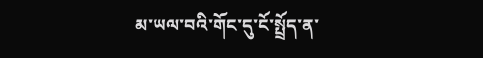མ་ཡལ་བའི་གོང་དུ་ངོ་སྤྲོད་ན་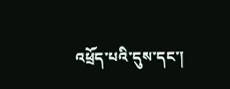འཕྲོད་པའི་དུས་དང་།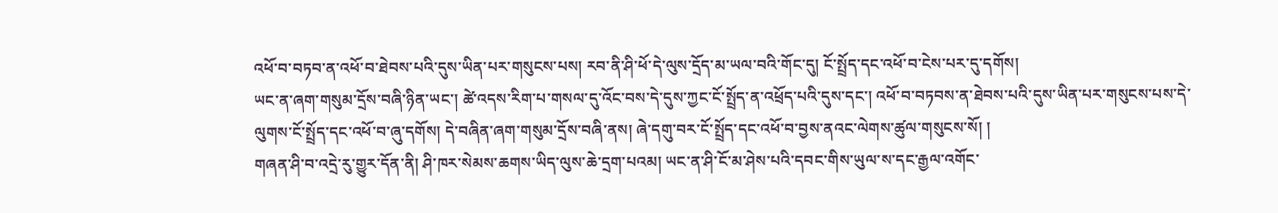འཕོ་བ་བཏབ་ན་འཕོ་བ་ཐེབས་པའི་དུས་ཡིན་པར་གསུངས་པས། རབ་ནི་ཤི་ཕོ་དེ་ལུས་དྲོད་མ་ཡལ་བའི་གོང་དུ། ངོ་སྤྲོད་དང་འཕོ་བ་ངེས་པར་དུ་དགོས།
ཡང་ན་ཞག་གསུམ་དྲོས་བཞི་ཉིན་ཡང་། ཚེ་འདས་རིག་པ་གསལ་དུ་འོང་བས་དེ་དུས་ཀྱང་ངོ་སྤྲོད་ན་འཕྲོད་པའི་དུས་དང་། འཕོ་བ་བཏབས་ན་ཐེབས་པའི་དུས་ཡིན་པར་གསུངས་པས་དེ་ལུགས་ངོ་སྤྲོད་དང་འཕོ་བ་ཞུ་དགོས། དེ་བཞིན་ཞག་གསུམ་དྲོས་བཞི་ནས། ཞེ་དགུ་བར་ངོ་སྤྲོད་དང་འཕོ་བ་བྱས་ནའང་ལེགས་ཚུལ་གསུངས་སོ། །
གཞན་ཤི་བ་འདྲེ་རུ་གྱུར་དོན་ནི། ཤི་ཁར་སེམས་ཆགས་ཡིད་ལུས་ཆེ་དྲག་པའམ། ཡང་ན་ཤི་ངོ་མ་ཤེས་པའི་དབང་གིས་ཡུལ་ས་དང་རྒྱལ་འགོང་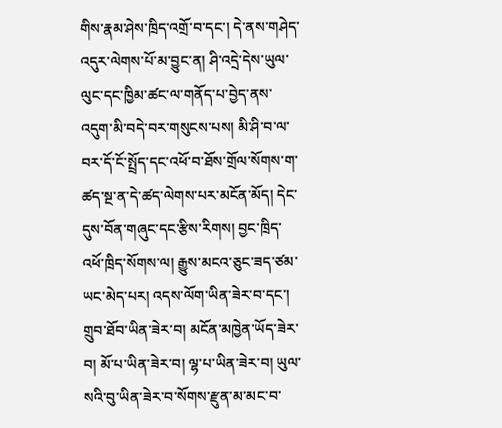གིས་རྣམ་ཤེས་ཁྲིད་འགྲོ་བ་དང་། དེ་ནས་གཤེད་འདུར་ལེགས་པོ་མ་བྱུང་ན། ཤི་འདྲེ་དེས་ཡུལ་ལུང་དང་ཁྱིམ་ཚང་ལ་གནོད་པ་བྱེད་ནས་འདུག་མི་བདེ་བར་གསུངས་པས། མི་ཤི་བ་ལ་བར་དོ་ངོ་སྤྲོད་དང་འཕོ་བ་ཐོས་གྲོལ་སོགས་ག་ཚད་སྔ་ན་དེ་ཚད་ལེགས་པར་མངོན་མོད། དེང་དུས་བོན་གཞུང་དང་རྩིས་རིགས། བྱང་ཁྲིད་འཕོ་ཁྲིད་སོགས་ལ། རྒྱུས་མངའ་ཅུང་ཟད་ཙམ་ཡང་མེད་པར། འདས་ལོག་ཡིན་ཟེར་བ་དང་། གྲུབ་ཐོབ་ཡིན་ཟེར་བ། མངོན་མཁྱེན་ཡོད་ཟེར་བ། མོ་པ་ཡིན་ཟེར་བ། ལྷ་པ་ཡིན་ཟེར་བ། ཡུལ་སའི་བུ་ཡིན་ཟེར་བ་སོགས་རྫུན་མ་མང་བ་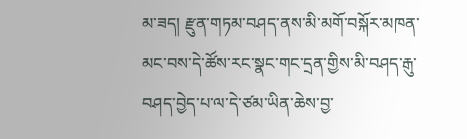མ་ཟད། རྫུན་གཏམ་བཤད་ནས་མི་མགོ་བསྐོར་མཁན་མང་བས་དེ་ཚོས་རང་སྣང་གང་དྲན་གྱིས་མི་བཤད་རྒུ་བཤད་བྱེད་པ་ལ་དེ་ཙམ་ཡིན་ཆེས་བྱ་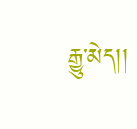རྒྱུ་མེད།།